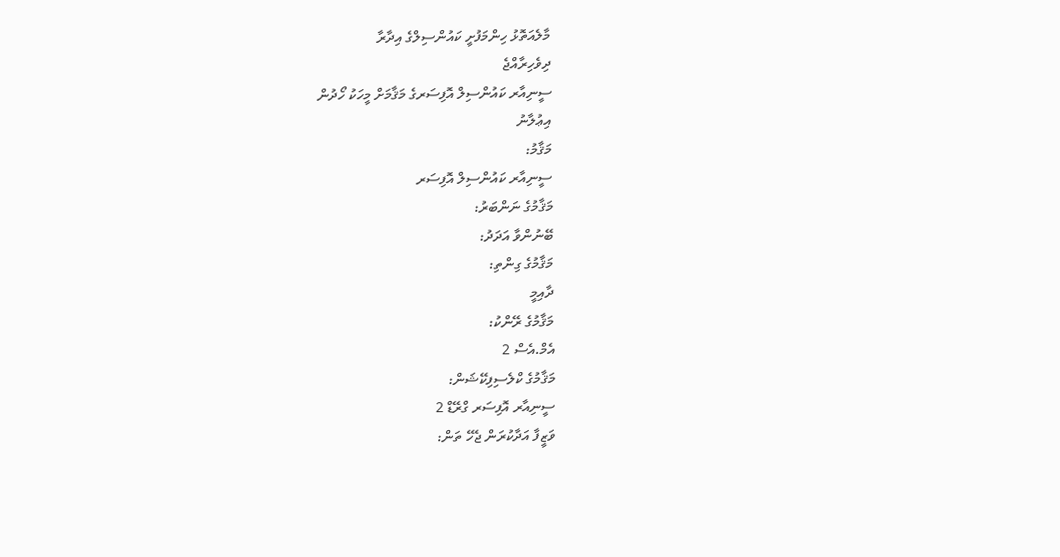މާލެއަތޮޅު ހިންމަފުށީ ކައުންސިލްގެ އިދާރާ
ދިވެހިރާއްޖެ
ސީނިއާރ ކައުންސިލް އޮފިސަރގެ މަޤާމަށް މީހަކު ހޯދުން
އިޢުލާނު
މަޤާމު:
ސީނިއާރ ކައުންސިލް އޮފިސަރ
މަޤާމުގެ ނަންބަރު:
ބޭނުންވާ އަދަދު:
މަޤާމުގެ ގިންތި:
ދާއިމީ
މަޤާމުގެ ރޭންކު:
އެމް.އެސް 2
މަޤާމުގެ ކްލެސިފިކޭޝަން:
ސީނިއާރ އޮފިސަރ ގްރޭޑް 2
ވަޒީފާ އަދާކުރަން ޖެހޭ ތަން: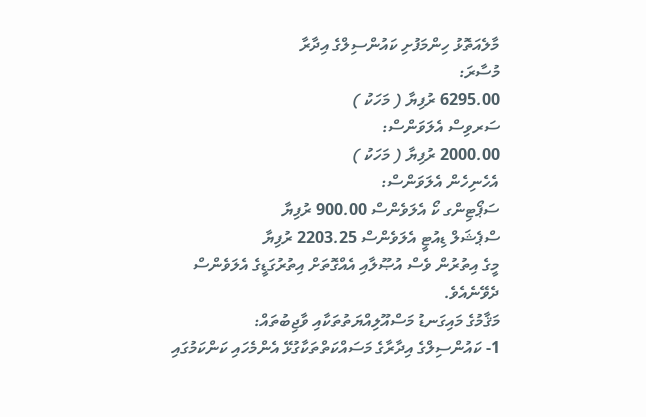މާލެއަތޮޅު ހިންމަފުށި ކައުންސިލްގެ އިދާރާ
މުސާރަ:
6295.00 ރުފިޔާ ( މަހަކު )
ސަރވިސް އެލަވަންސް:
2000.00 ރުފިޔާ ( މަހަކު )
އެހެނިހެން އެލަވަންސް:
ސަޕޯޓިންގ ކޯ އެލަވެންސް 900.00 ރުފިޔާ
ސްޕެޝަލް ޑިއުޓީ އެލަވެންސް 2203.25 ރުފިޔާ
މީގެ އިތުރުން ވެސް އުޞޫލާއި އެއްގޮތަށް އިތުރުގަޑީގެ އެލަވެންސް ދެވޭނެއެވެ.
މަޤާމުގެ މައިގަނޑު މަސްއޫލިއްޔަތުތަކާއި ވާޖިބުތައް:
1- ކައުންސިލްގެ އިދާރާގެ މަސައްކަތްތަކާގުޅޭ އެންމެހައި ކަންކަމުގައި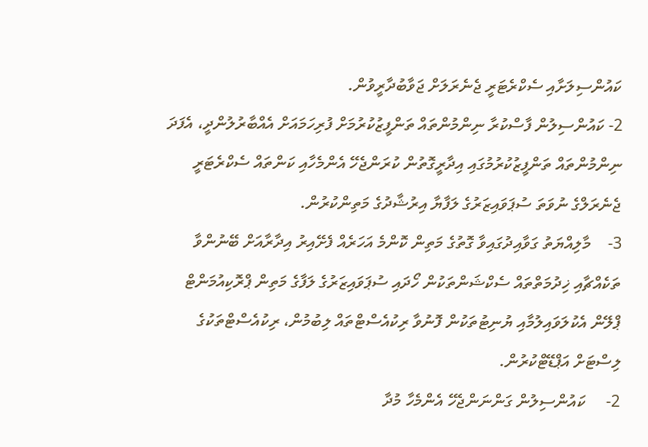ކައުންސިލަށާއި ސެކްރެޓަރީ ޖެނެރަލަށް ޖަވާބުދާރީވުން.
2- ކައުންސިލުން ފާސްކުރާ ނިންމުންތައް ތަންފީޒުކުރުމަށް ފުރިހަމައަށް އެއްބާރުލުންދީ، އެފަދަ ނިންމުންތައް ތަންފީޒުކުރުމުގައި އިދާރީގޮތުން ކުރަންޖެހޭ އެންމެހާއި ކަންތައް ސެކްރެޓަރީ ޖެނެރަލްގެ ނުވަތަ ސުޕަވައިޒަރުގެ ލަފާޔާ އިރުޝާދުގެ މަތިންކުރުން.
3-    މާލިއްޔަތު ގަވާއިދުގައިވާ ގޮތުގެ މަތިން ކޮންމެ އަހަރެއް ފެށޭއިރު އިދާރާއަށް ބޭނުންވާ ތަކެއްޗާއި ޚިދުމަތްތައް ސެކްޝަންތަކުން ހޯދައި ސުޕަވައިޒަރުގެ ލަފާގެ މަތިން ޕްރޮކިއުމަންޓް ޕްލޭން އެކުލަވައިލުމާއި ޔުނިޓުތަކުން ފޮނުވާ ރިކުއެސްޓްތައް ލިބުމުން، ރިކުއެސްޓްތަކުގެ ލިސްޓަށް އަޕްޑޭޓްކުރުން.
2-     ކައުންސިލުން ގަންނަންޖެހޭ އެންމެހާ މުދާ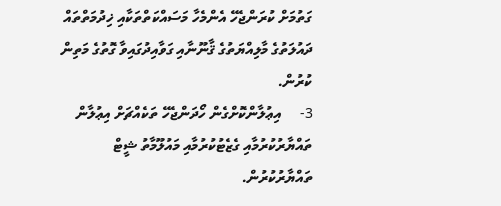ގަތުމަށް ކުރަންޖެހޭ އެންމެހާ މަސައްކަތްތަކާއި ޚިދުމަތްތައް ދައުލަތުގެ މާލިއްޔަތުގެ ޤާނޫނާއި ގަވާއިދުގައިވާ ގޮތުގެ މަތިން ކުރުން.
3-     އިޢުލާންކޮށްގެން ހޯދަންޖެހޭ ތަކެއްޗަށް އިޢުލާން ތައްޔާރުކުރުމާއި ގެޒެޓުކުރުމާއި މައުލޫމާތު ޝީޓް ތައްޔާރުކުރުން.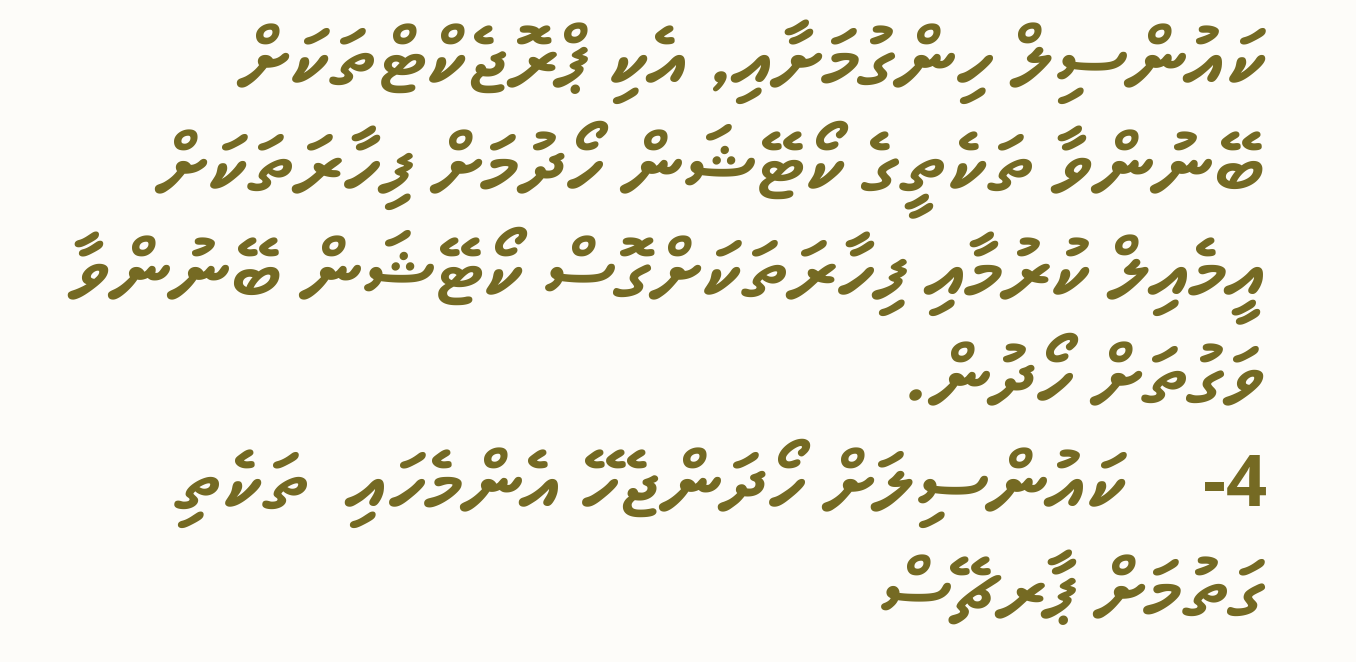ކައުންސިލް ހިންގުމަށާއި, އެކި ޕްރޮޖެކްޓްތަކަށް ބޭނުންވާ ތަކެތީގެ ކޯޓޭޝަން ހޯދުމަށް ފިހާރަތަކަށް އީމެއިލް ކުރުމާއި ފިހާރަތަކަށްގޮސް ކޯޓޭޝަން ބޭނުންވާ ވަގުތަށް ހޯދުން.
4-    ކައުންސިލަށް ހޯދަންޖެހޭ އެންމެހައި  ތަކެތި ގަތުމަށް ޕާރޗޭސް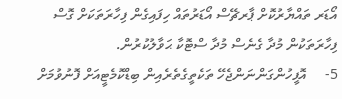އޯޑަރ ތައްޔާރުކޮށް ޕާރޗޭސް އޯޑަރުތައް ހިފައިގެން ފިހާރަތަކަށް ގޮސް ފިހާރަތަކުން މުދާ ގެނެސް މުދާ ސްޓޮކާ ޙަވާލުކުރުން.
5-     އޮފީހުންގަންނަންޖެހޭ ތަކެތީގެތެރެއިން ބިޑްކޮމެޓީއަށް ފޮނުވުމަށް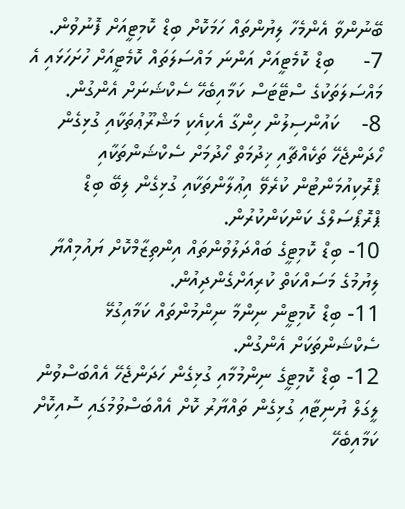ބޭނުންވާ އެންމެހާ ލިޔުންތައް ހަމަކޮށް ބިޑް ކޮމިޓީއަށް ފޮނުވުން.
7-     ބިޑް ކޮމެޓީއަށް އަންނަ މައްސަލަތައް ކޮމެޓީއަށް ހުށަހަޅައި އެ މައްސަލަތަކުގެ ސްޓޭޓަސް ކަމާއިބެހޭ ސެކްޝަނަށް އެންގުން.
8-    ކައުންސިލުން ހިންގާ އެކިއެކި މަޝްރޫޢުތަކާއި ގުޅިގެން ހޯދަންޖެހޭ ތަކެއްޗާއި ޚިދުމަތް ހޯދުމަށް ސެކްޝަންތަކާއި ޕްރޮކިއުމަންޓުން ކުރެވޭ އިޢުލާންތަކާއި ގުޅިގެން ލިބޭ ބިޑް ޕްރޮޕޯސަލްގެ ކަންކަންކުރުން.
10- ބިޑް ކޮމިޓީގެ ބައްދަލުވުންތައް އިންތިޒާމްކޮށް ޔައުމިއްޔާ ލިޔުމުގެ މަސައްކަތް ކުރިއަށްގެންދިއުން.
11- ބިޑް ކޮމިޓީން ނިންމާ ނިންމުންތައް ކަމާއިގުޅޭ ސެކްޝަންތަކަށް އެންގުން.
12- ބިޑް ކޮމިޓީގެ ނިންމުމާއި ގުޅިގެން ހަދަންޖެހޭ އެއްބަސްވުން ލީގަލް ޔުނިޓާއި ގުޅިގެން ތައްޔާރު ކޮށް އެއްބަސްވުމުގައި ސޮއިކޮށް ކަމާއިބެހޭ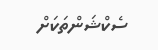ސެކްޝަންތަކަށް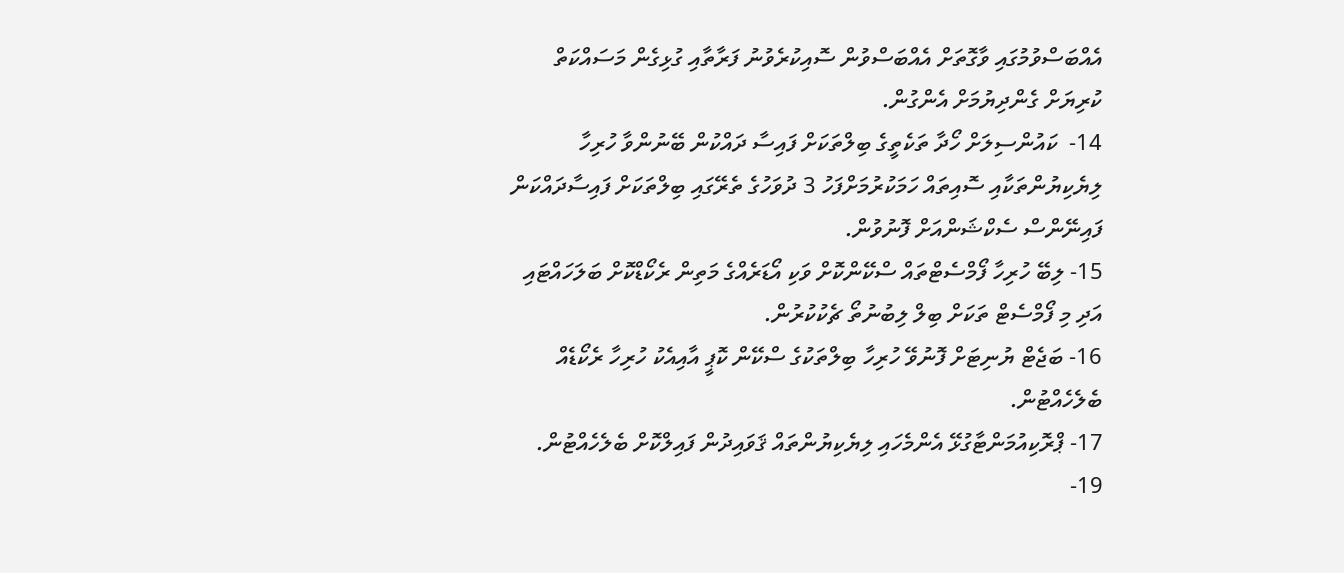އެއްބަސްވުމުގައި ވާގޮތަށް އެއްބަސްވުން ސޮއިކުރެވުނު ފަރާތާއި ގުޅިގެން މަސައްކަތް ކުރިޔަށް ގެންދިޔުމަށް އެންގުން.
14-  ކައުންސިލަށް ހޯދާ ތަކެތީގެ ބިލްތަކަށް ފައިސާ ދައްކުން ބޭނުންވާ ހުރިހާ ލިޔެކިޔުންތަކާއި ސޮއިތައް ހަމަކުރުމަށްފަހު 3 ދުވަހުގެ ތެރޭގައި ބިލްތަކަށް ފައިސާދައްކަން ފައިނޭންސް ސެކްޝަންއަށް ފޮނުވުން.
15- ލިބޭ ހުރިހާ ފޯމްސެޓްތައް ސްކޭންކޮށް ވަކި އޯޑަރެއްގެ މަތިން ރެކޯޑްކޮށް ބަލަހައްޓައި އަދި މި ފޯމްސެޓް ތަކަށް ބިލް ލިބުނުތޯ ޗެކުކުރުން.
16- ބަޖެޓް ޔުނިޓަށް ފޮނުވޭ ހުރިހާ ބިލްތަކުގެ ސްކޭން ކޮޕީ އާއިއެކު ހުރިހާ ރެކޯޑެއް ބެލެހެއްޓުން.
17- ޕްރޮކިއުމަންޓާގުޅޭ އެންމެހައި ލިޔެކިޔުންތައް ޤަވައިދުން ފައިލްކޮށް ބެލެހެއްޓުން.
19-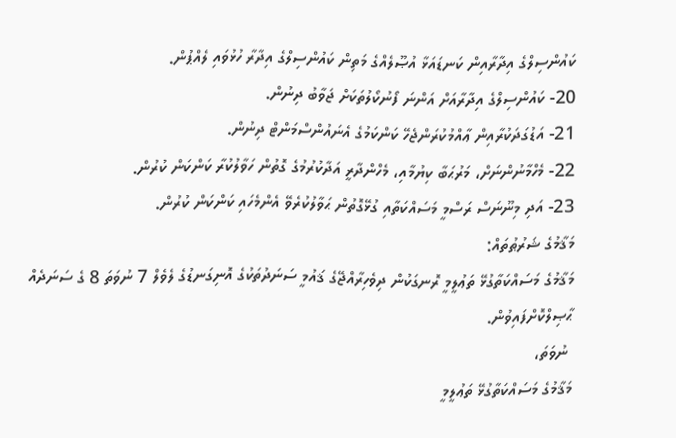ކައުންސިލްގެ އިދާރާއިން ކަނޑައަޅާ އުޞޫލެއްގެ މަތިން ކައުންސިލްގެ އިދާރާ ހުޅުވައި ލެއްޕުން.
20- ކައުންސިލްގެ އިދާރާއަށް އަންނަ ފޯނުކޯލުތަކަށް ޖަވާބު ދިނުން.
21- އަޑުގަދަކުރާއިން ޢާއްމުކުރަންޖެހޭ ކަންކަމުގެ އެނައުންސްމަންޓް ދިނުން.
22- މެހްމާނުންނަށް، މަރުޙަބާ ކިޔުމާއި، މެހްންދާރީ އަދާކުރުމުގެ ގޮތުން ހަވާލުކުރާ ކަންކަން ކުރުން.
23- އަދި މިނޫނަސް ރަސްމީ މަސައްކަތާއި ގުޅޭގޮތުން ޙަވާލުކުރެވޭ އެންމެހައި ކަންކަން ކުރުން.
މަޤާމުގެ ޝަރުޠުތައް:
މަޤާމުގެ މަސައްކަތާގުޅޭ ތަޢުލީމީ ރޮނގަކުން ދިވެހިރާއްޖޭގެ ޤައުމީ ސަނަދުތަކުގެ އޮނިގަނޑުގެ ލެވެލް 7 ނުވަތަ 8 ގެ ސަނަދެއް ޙާޞިލްކޮށްފައިވުން.
 ނުވަތަ،
މަޤާމުގެ މަސައްކަތާގުޅޭ ތަޢުލީމީ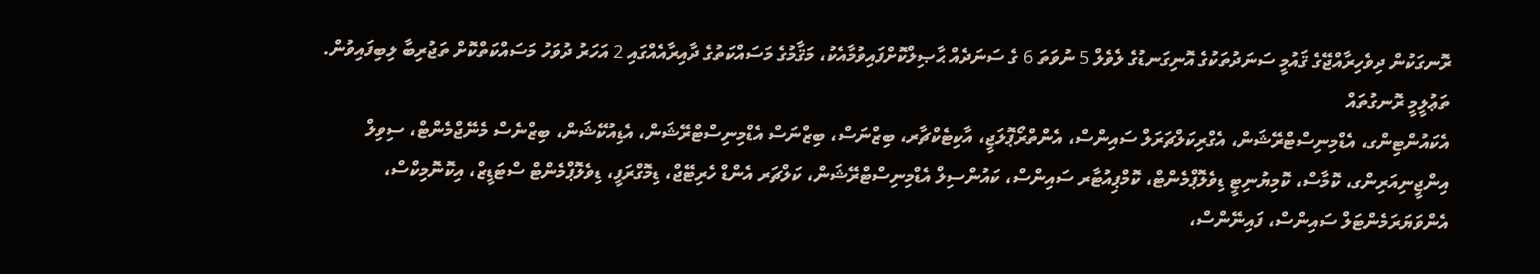ރޮނގަކުން ދިވެހިރާއްޖޭގެ ޤައުމީ ސަނަދުތަކުގެ އޮނިގަނޑުގެ ލެވެލް 5 ނުވަތަ 6 ގެ ސަނަދެއް ޙާޞިލްކޮށްފައިވުމާއެކު، މަޤާމުގެ މަސައްކަތުގެ ދާއިރާއެއްގައި 2 އަހަރު ދުވަހު މަސައްކަތްކޮށް ތަޖުރިބާ ލިބިފައިވުން.
ތަޢުލީމީ ރޮނގުތައް
އެކައުންޓިންގ، އެޑްމިނިސްޓްރޭޝަން، އެގްރިކަލްޗަރަލް ސައިންސް، އެންތްރޯޕޮލަޖީ، އާކިޓެކްޗާރ، ބިޒްނަސް، ބިޒްނަސް އެޑްމިނިސްޓްރޭޝަން، އެޑިއުކޭޝަން، ބިޒްނެސް މެނޭޖްމެންޓް، ސިވިލް އިންޖީނިއަރިންގ، ކޮމާސް، ކޮމިޔުނިޓީ ޑިވެލޮޕްމެންޓް، ކޮމްޕިއުޓާރ ސައިންސް، ކައުންސިލް އެޑްމިނިސްޓްރޭޝަން، ކަލްޗަރ އެންޑް ހެރިޓޭޖް، ޑިމޮގްރަފީ، ޑިވެލޮޕްމެންޓް ސްޓަޑީޒް، އިކޮނޮމިކްސް، އެންވަޔަރަމެންޓަލް ސައިންސް، ފައިނޭންސް،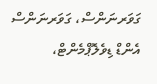ގަވަރނަންސް، ގަވަރނަންސް އެންޑް ޑިވެލޮޕްމެންޓް،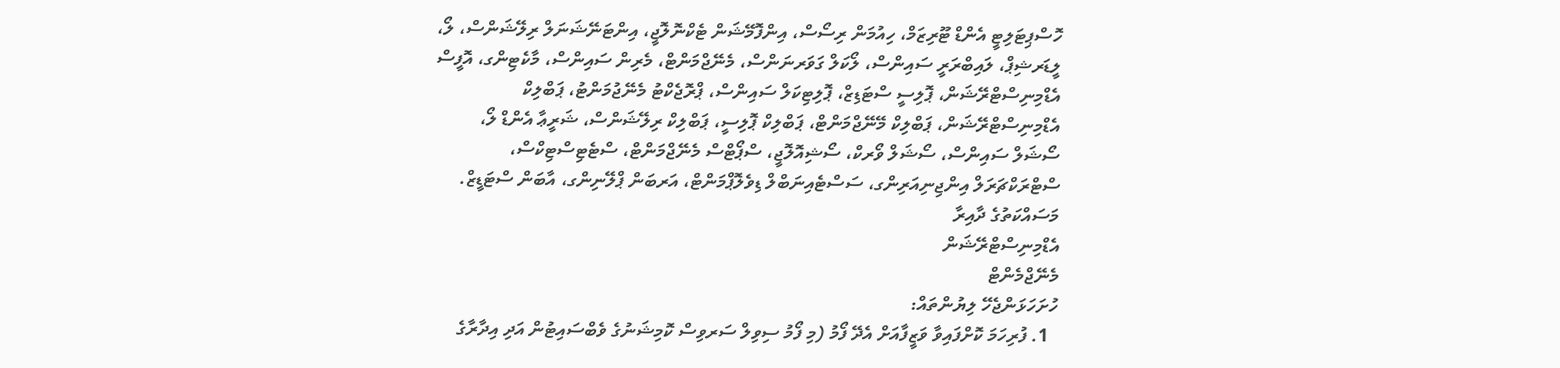ހޮސްޕިޓަލިޓީ އެންޑް ޓޫރިޒަމް، ހިއުމަން ރިސޯސް، އިންފޮމޭޝަން ޓެކްނޮލޮޖީ، އިންޓަނޭޝަނަލް ރިލޭޝަންސް، ލޯ، ލީޑަރޝިޕް، ލައިބްރަރީ ސައިންސް، ލޯކަލް ގަވަރނަންސް، މެނޭޖްމަންޓް، މެރިން ސައިންސް، މާކެޓިންގ، އޮފީސް އެޑްމިނިސްޓްރޭޝަން، ޕޮލިސީ ސްޓަޑިޒް، ޕޮލިޓިކަލް ސައިންސް، ޕްރޮޖެކްޓު މެނޭޖުމަންޓު، ޕަބްލިކް އެޑްމިނިސްޓްރޭޝަން، ޕަބްލިކް މޭނޭޖްމަންޓް، ޕަބްލިކް ޕޮލިސީ، ޕަބްލިކް ރިލޭޝަންސް، ޝަރީޢާ އެންޑް ލޯ، ސޯޝަލް ސައިންސް، ސޯޝަލް ވޯރކް، ސޯޝިއޮލޮޖީ، ސްޕޯޓްސް މެނޭޖްމަންޓް، ސްޓެޓިސްޓިކްސް، ސްޓްރަކްޗަރަލް އިންޖިނިއަރިންގ، ސަސްޓެއިނަބްލް ޑިވެލޮޕްމަންޓް، އަރބަން ޕްލޭނިންގ، އާބަން ސްޓަޑީޒް.
މަސައްކަތުގެ ދާއިރާ
އެޑްމިނިސްޓްރޭޝަން
މެނޭޖްމެންޓް
ހުށަހަޅަންޖެހޭ ލިޔުންތައް:
  1. ފުރިހަމަ ކޮށްފައިވާ ވަޒީފާއަށް އެދޭ ފޯމު (މި ފޯމު ސިވިލް ސަރވިސް ކޮމިޝަނުގެ ވެބްސައިޓުން އަދި އިދާރާގެ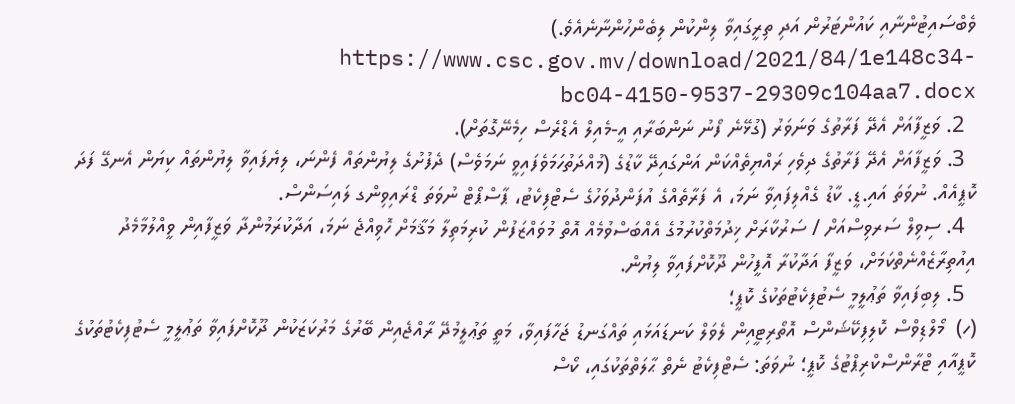ވެބްސައިޓުންނާއި ކައުންޓަރުން އަދި ތިރީގައިވާ ލިންކުން ލިބެންހުންނާނެއެވެ.)  https://www.csc.gov.mv/download/2021/84/1e148c34-bc04-4150-9537-29309c104aa7.docx
  2. ވަޒީފާއަށް އެދޭ ފަރާތުގެ ވަނަވަރު (ގުޅޭނެ ފޯނު ނަންބަރާއި އީ-މެއިލް އެޑްރެސް ހިމެނޭގޮތަށް).
  3. ވަޒީފާއަށް އެދޭ ފަރާތުގެ ދިވެހި ރައްޔިތެއްކަން އަންގައިދޭ ކާޑުގެ (މުއްދަތުހަމަވެފައިވީ ނަމަވެސް) ދެފުށުގެ ލިޔުންތައް ފެންނަ، ލިޔެފައިވާ ލިޔުންތައް ކިޔަން އެނގޭ ފަދަ ކޮޕީއެއް. ނުވަތަ އައި.ޑީ. ކާޑު ގެއްލިފައިވާ ނަމަ، އެ ފަރާތެއްގެ އުފަންދުވަހުގެ ސެޓްފިކެޓު، ޕާސްޕޯޓް ނުވަތަ ޑްރައިވިންގ ލައިސަންސް.
  4. ސިވިލް ސަރވިސްއަށް / ސަރުކާރަށް ޚިދުމަތްކުރުމުގެ އެއްބަސްވުމެއް އޮތް މުވައްޒަފުން ކުރިމަތިލާ މަޤާމަށް ހޮވިއްޖެ ނަމަ، އަދާކުރަމުންދާ ވަޒީފާއިން ވީއްލުމާމެދު އިއުތިރާޒެއްނެތްކަމަށް، ވަޒީފާ އަދާކުރާ އޮފީހުން ދޫކޮށްފައިވާ ލިޔުން.
  5. ލިބިފައިވާ ތަޢުލީމީ ސެޓުފިކެޓުތަކުގެ ކޮޕީ؛
(ހ)  މޯލްޑިވްސް ކޮލިފިކޭޝަންސް އޮތޯރިޓީއިން ލެވަލް ކަނޑައަޅައި ތައްގަނޑު ޖަހާފައިވާ، މަތީ ތަޢުލީމުދޭ ރާއްޖެއިން ބޭރުގެ މަރުކަޒަކުން ދޫކޮށްފައިވާ ތަޢުލީމީ ސެޓުފިކެޓުތަކުގެ ކޮޕީއާއި ޓްރާންސްކްރިޕްޓުގެ ކޮޕީ؛ ނުވަތަ: ސެޓްފިކެޓު ނެތް ޙާލަތްތަކުގައި، ކޯސް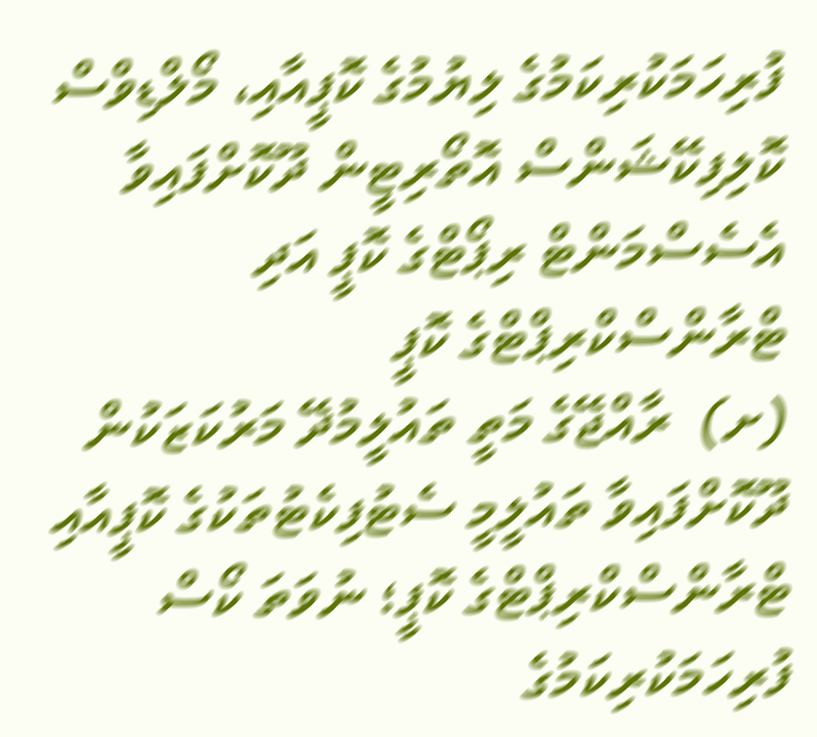ފުރިހަމަކުރިކަމުގެ ލިޔުމުގެ ކޮޕީއާއި، މޯލްޑިވްސް ކޮލިފިކޭޝަންސް އޮތޯރިޓީން ދޫކޮށްފައިވާ އެސެސްމަންޓް ރިޕޯޓްގެ ކޮޕީ އަދި ޓްރާންސްކްރިޕްޓްގެ ކޮޕީ
(ށ)  ރާއްޖޭގެ މަތީ ތައުލީމުދޭ މަރުކަޒަކުން ދޫކޮށްފައިވާ ތައުލީމީ ސެޓުފިކެޓުތަކުގެ ކޮޕީއާއި ޓްރާންސްކްރިޕްޓްގެ ކޮޕީ؛ ނުވަތަ ކޯސް ފުރިހަމަކުރިކަމުގެ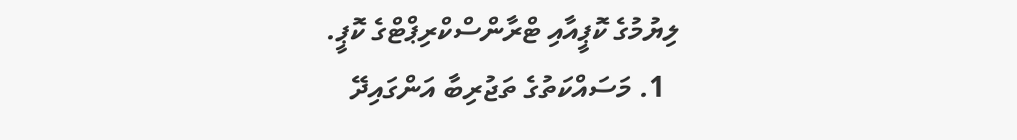ލިޔުމުގެ ކޮޕީއާއި ޓްރާންސްކްރިޕްޓްގެ ކޮޕީ.
  1. މަސައްކަތުގެ ތަޖުރިބާ އަންގައިދޭ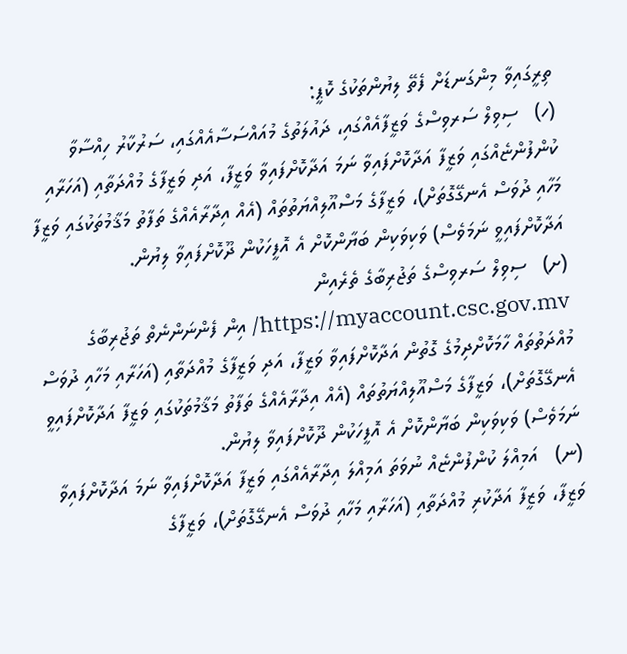ތިރީގައިވާ މިންގަނޑަށް ފެތޭ ލިޔުންތަކުގެ ކޮޕީ:
(ހ)   ސިވިލް ސަރވިސްގެ ވަޒީފާއެއްގައި، ދައުލަތުގެ މުއައްސަސާއެއްގައި، ސަރުކާރު ހިއްސާވާ ކުންފުންޏެއްގައި ވަޒީފާ އަދާކޮށްފައިވާ ނަމަ އަދާކޮށްފައިވާ ވަޒީފާ، އަދި ވަޒީފާގެ މުއްދަތާއި (އަހަރާއި މަހާއި ދުވަސް އެނގޭގޮތަށް)، ވަޒީފާގެ މަސްއޫލިއްޔަތުތައް (އެއް އިދާރާއެއްގެ ތަފާތު މަޤާމުތަކުގައި ވަޒީފާ އަދާކޮށްފައިވީ ނަމަވެސް) ވަކިވަކިން ބަޔާންކޮށް އެ އޮފީހަކުން ދޫކޮށްފައިވާ ލިޔުން.
(ށ)   ސިވިލް ސަރވިސްގެ ތަޖުރިބާގެ ތެރެއިން https://myaccount.csc.gov.mv/ އިން ފެންނަންނެތް ތަޖުރިބާގެ މުއްދަތުތައް ހާމަކޮށްދިމުގެ ގޮތުން އަދާކޮށްފައިވާ ވަޒީފާ، އަދި ވަޒީފާގެ މުއްދަތާއި (އަހަރާއި މަހާއި ދުވަސް އެނގޭގޮތަށް)، ވަޒީފާގެ މަސްއޫލިއްޔަތުތައް (އެއް އިދާރާއެއްގެ ތަފާތު މަޤާމުތަކުގައި ވަޒީފާ އަދާކޮށްފައިވީ ނަމަވެސް) ވަކިވަކިން ބަޔާންކޮށް އެ އޮފީހަކުން ދޫކޮށްފައިވާ ލިޔުން.
(ނ)   އަމިއްލަ ކުންފުންޏެއް ނުވަތަ އަމިއްލަ އިދާރާއެއްގައި ވަޒީފާ އަދާކޮށްފައިވާ ނަމަ އަދާކޮށްފައިވާ ވަޒީފާ، ވަޒީފާ އަދާކުރި މުއްދަތާއި (އަހަރާއި މަހާއި ދުވަސް އެނގޭގޮތަށް)، ވަޒީފާގެ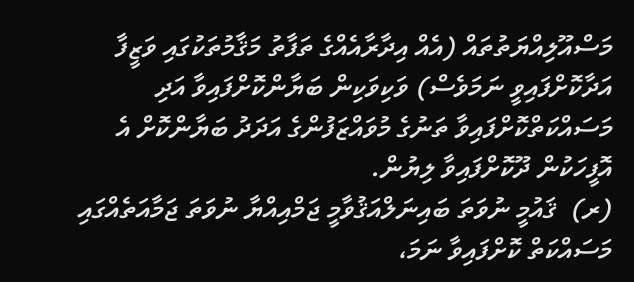މަސްއޫލިއްޔަތުތައް (އެއް އިދާރާއެއްގެ ތަފާތު މަޤާމުތަކުގައި ވަޒީފާ އަދާކޮށްފައިވީ ނަމަވެސް) ވަކިވަކިން ބަޔާންކޮށްފައިވާ އަދި މަސައްކަތްކޮށްފައިވާ ތަނުގެ މުވައްޒަފުންގެ އަދަދު ބަޔާންކޮށް އެ އޮފީހަކުން ދޫކޮށްފައިވާ ލިޔުން.
(ރ)  ޤައުމީ ނުވަތަ ބައިނަލްއަޤުވާމީ ޖަމްއިއްޔާ ނުވަތަ ޖަމާއަތެއްގައި މަސައްކަތް ކޮށްފައިވާ ނަމަ،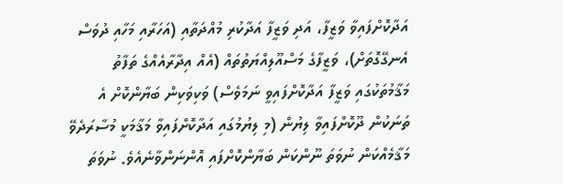އަދާކޮށްފައިވާ ވަޒީފާ، އަދި ވަޒީފާ އަދާކުރި މުއްދަތާއި (އަހަރާއި މަހާއި ދުވަސް އެނގޭގޮތަށް)، ވަޒީފާގެ މަސްއޫލިއްޔަތުތައް (އެއް އިދާރާއެއްގެ ތަފާތު މަޤާމުތަކުގައި ވަޒީފާ އަދާކޮށްފައިވީ ނަމަވެސް) ވަކިވަކިން ބަޔާންކޮށް އެ ތަނަކުން ދޫކޮށްފައިވާ ލިޔުން (މި ލިޔުމުގައި އަދާކޮށްފައިވާ މަޤާމަކީ މުސާރަދެވޭ މަޤާމެއްކަން ނުވަތަ ނޫންކަން ބަޔާންކޮށްފައި އޮންނަންވާނެއެވެ. ނުވަތަ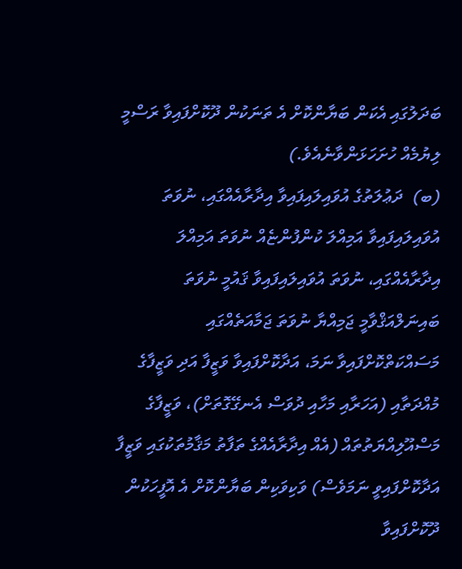ބަދަލުގައި އެކަން ބަޔާންކޮށް އެ ތަނަކުން ދޫކޮށްފައިވާ ރަސްމީ ލިޔުމެއް ހުށަހަޅަންވާނެއެވެ.)
(ބ)  ދަޢުލަތުގެ އުވައިލައިފައިވާ އިދާރާއެއްގައި، ނުވަތަ އުވައިލައިފައިވާ އަމިއްލަ ކުންފުންޏެއް ނުވަތަ އަމިއްލަ އިދާރާއެއްގައި، ނުވަތަ އުވައިލައިފައިވާ ޤައުމީ ނުވަތަ ބައިނަލްއަޤްވާމީ ޖަމިއްޔާ ނުވަތަ ޖަމާއަތެއްގައި މަސައްކަތްކޮށްފައިވާ ނަމަ، އަދާކޮށްފައިވާ ވަޒީފާ އަދި ވަޒީފާގެ މުއްދަތާއި (އަހަރާއި މަހާއި ދުވަސް އެނގޭގޮތަށް)، ވަޒީފާގެ މަސްއޫލިއްޔަތުތައް (އެއް އިދާރާއެއްގެ ތަފާތު މަޤާމުތަކުގައި ވަޒީފާ އަދާކޮށްފައިވީ ނަމަވެސް) ވަކިވަކިން ބަޔާންކޮށް އެ އޮފީހަކުން ދޫކޮށްފައިވާ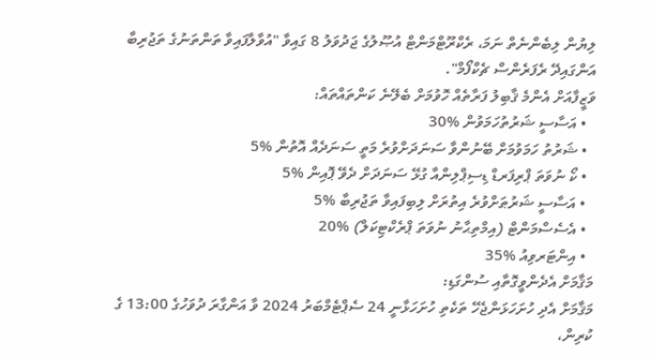ލިޔުން ލިބެންނެތް ނަމަ، ރެކްރޫޓްމަންޓް އުޞޫލުގެ ޖަދުވަލު 8 ގައިވާ "އުވާލާފައިވާ ތަންތަނުގެ ތަޖުރިބާ އަންގައިދޭ ރެފަރެންސް ޗެކްފޯމް".
ވަޒީފާއަށް އެންމެ ޤާބިލު ފަރާތެއް ހޮވުމަށް ބެލޭނެ ކަންތައްތައް:
  • އަސާސީ ޝަރުތުހަމަވުން %30
  • ޝަރުތު ހަމަވުމަށް ބޭނުންވާ ސަނަދަށްވުރެ މަތީ ސަނަދެއް އޮތުން %5
  • ކޯ ނުވަތަ ޕްރިފަރޑް ޑިސިޕްލިންއާ ގުޅޭ ސަނަދަށް ދެވޭ ޕޮއިން %5
  • އަސާސީ ޝަރުޠަށްވުރެ އިތުރަށް ލިބިފައިވާ ތަޖުރިބާ %5
  • އެސެސްމަންޓް (އިމްތިޙާނު ނުވަތަ ޕްރެކްޓިކަލް) %20
  • އިންޓަރވިއު %35
މަޤާމަށް އެދެންވީގޮތާއި ސުންގަޑި:
މަޤާމަށް އެދި ހުށަހަޅަންޖެހޭ ތަކެތި ހުށަހަޅާނީ 24 ސެޕްޓެމްބަރު 2024 ވާ އަންގާރަ ދުވަހުގެ 13:00 ގެ ކުރިން،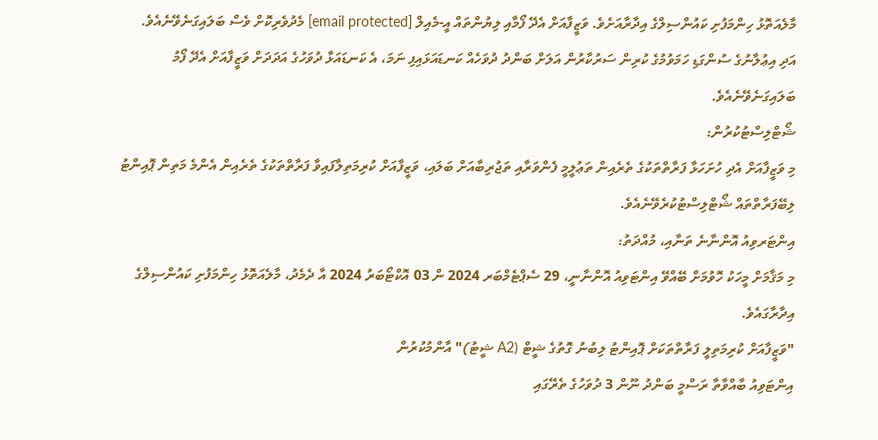މާލެއަތޮޅު ހިންމަފުށި ކައުންސިލްގެ އިދާރާއަށެވެ. ވަޒީފާއަށް އެދޭ ފޯމާއި ލިޔުންތައް އީ-މެއިލް [email protected] މެދުވެރިކޮށް ވެސް ބަލައިގަނެވޭނެއެވެ.
އަދި އިޢުލާނުގެ ސުންގަޑި ހަމަވުމުގެ ކުރިން ސަރުކާރުން އަލަށް ބަންދު ދުވަހެއް ކަނޑައަޅައިފި ނަމަ، އެ ކަނޑައަޅާ ދުވަހުގެ އަދަދަށް ވަޒީފާއަށް އެދޭ ފޯމު ބަލައިގަނެވޭނެއެވެ.
ޝޯޓްލިސްޓުކުރުން:
މި ވަޒީފާއަށް އެދި ހުށަހަޅާ ފަރާތްތަކުގެ ތެރެއިން ތަޢުލީމީ ފެންވަރާއި ތަޖުރިބާއަށް ބަލައި، ވަޒީފާއަށް ކުރިމަތިލާފައިވާ ފަރާތްތަކުގެ ތެރެއިން އެންމެ މަތިން ޕޮއިންޓު ލިބޭފަރާތްތައް ޝޯޓްލިސްޓުކުރެވޭނެއެވެ.
އިންޓަރވިއު އޮންނާނެ ތަނާއި، މުއްދަތު:
މި މަޤާމަށް މީހަކު ހޮވުމަށް ބޭއްވޭ އިންޓަވިއު އޮންނާނީ، 29 ސެޕްޓެމްބަރ 2024 ން 03 އޮކްޓޯބަރު 2024 އާ ދެމެދު، މާލެއަތޮޅު ހިންމަފުށި ކައުންސިލްގެ އިދާރާގައެވެ.
"ވަޒީފާއަށް ކުރިމަތިލީ ފަރާތްތަކަށް ޕޮއިންޓު ލިބުނު ގޮތުގެ ޝީޓް (A2 ޝީޓު)" އާންމުކުރުން
އިންޓަވިއު ބާއްވާތާ ރަސްމީ ބަންދު ނޫން 3 ދުވަހުގެ ތެރޭގައި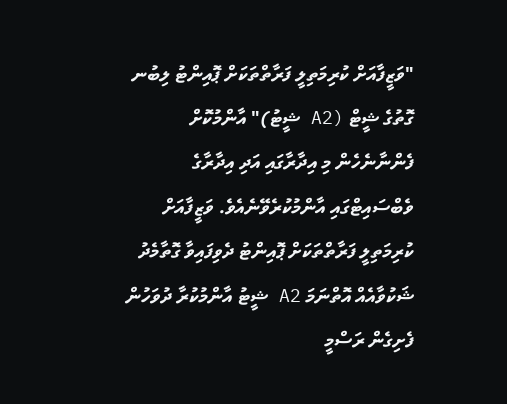"ވަޒީފާއަށް ކުރިމަތިލީ ފަރާތްތަކަށް ޕޮއިންޓު ލިބުނ ގޮތުގެ ޝީޓް (A2 ޝީޓު)" އާންމުކޮށް ފެންނާނެހެން މި އިދާރާގައި އަދި އިދާރާގެ ވެބްސައިޓްގައި އާންމުކުރެވޭނެއެވެ. ވަޒީފާއަށް ކުރިމަތިލީ ފަރާތްތަކަށް ޕޮއިންޓު ދެވިފައިވާ ގޮތާމެދު ޝަކުވާއެއް އޮތްނަމަ A2 ޝީޓު އާންމުކުރާ ދުވަހުން ފެށިގެން ރަސްމީ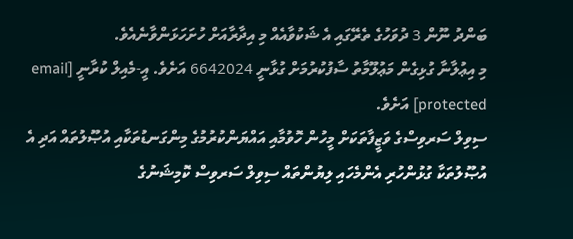ބަންދު ނޫން 3 ދުވަހުގެ ތެރޭގައި އެ ޝަކުވާއެއް މި އިދާރާއަށް ހުށަހަޅަންވާނެއެވެ.
މި އިޢުލާނާ ގުޅިގެން މަޢުލޫމާތު ސާފުކުރުމަށް ގުޅާނީ 6642024 އަށެވެ. އީ-މެއިލް ކުރާނީ [email protected] އަށެވެ.
ސިވިލް ސަރވިސްގެ ވަޒީފާތަކަށް މީހުން ހޮވުމާއި އައްޔަންކުރުމުގެ މިންގަނޑުތަކާއި އުޞޫލުތައް އަދި އެ އުޞޫލުތަކާ ގުޅުންހުރި އެންމެހައި ލިޔުންތައް ސިވިލް ސަރވިސް ކޮމިޝަނުގެ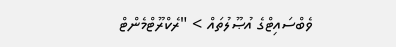ވެބްސައިޓްގެ އުޞޫލުތައް > "ރެކްރޫޓްމެންޓް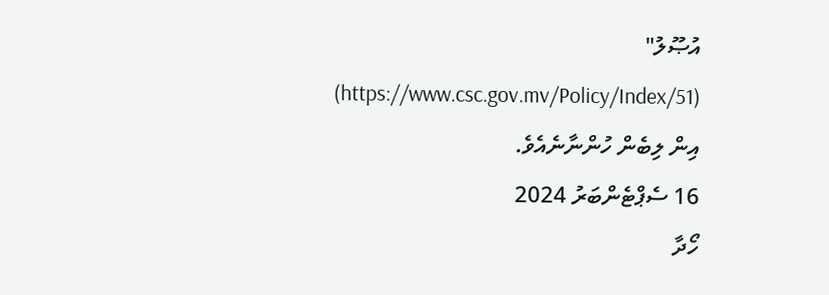އުޞޫލު" (https://www.csc.gov.mv/Policy/Index/51) އިން ލިބެން ހުންނާނެއެވެ.
16 ސެޕްޓެންބަރު 2024
ހޯދާ